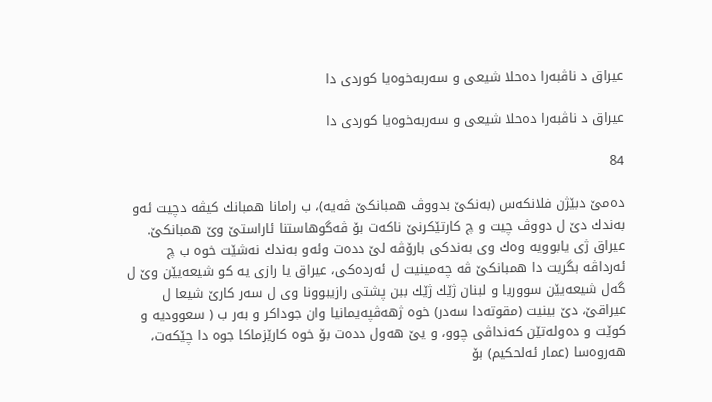عیراق د ناڤبه‌را ده‌حلا شیعى و سه‌ربه‌خوه‌یا كوردى دا

عیراق د ناڤبه‌را ده‌حلا شیعى و سه‌ربه‌خوه‌یا كوردى دا

84

ده‌مێ دبێژن فلانكه‌س (به‌نكێ بدووڤ همبانكێ ڤه‌یه‌)، ب رامانا همبانك كیڤه‌ دچیت ئه‌و به‌ندك دێ ل دووڤ چیت و چ كارتێكرنێ ناكه‌ت بۆ ڤه‌گوهاستنا ئاراستێ وێ همبانكێ.
عیراق ژى یابوویه‌ وه‌ك وى به‌ندكى بارۆڤه‌ لێ دده‌ت وئه‌و به‌ندك نه‌شێت خوه‌ ب چ ئه‌رداڤه‌ بگریت دا همبانكێ ڤه‌ چه‌مینیت ل ئه‌رده‌كى، عیراق یا رازی یه‌ كو شیعه‌یێن وێ ل گه‌ل شیعه‌یێن سووریا و لبنان ژێك ژێك ببن پشتى رازیبوونا وى ل سه‌ر كارێ شیعا ل عیراقێ، دێ بینیت (مقوته‌دا سه‌در) خوه‌ ژهه‌ڤپه‌یمانیا وان جوداكر و به‌ر ب ( سعوودیه‌ و كوێت و ده‌وله‌تێن كه‌نداڤى چوو، و یێ هه‌ول دده‌ت بۆ خوه‌ كارێزماكا جوه‌ دا چێكه‌ت، هه‌روه‌سا (عمار ئه‌لحكیم) بۆ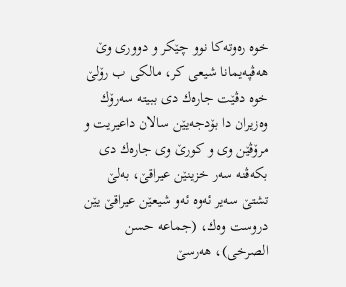خوه‌ ره‌وته‌كا نوو چێكر و دوورى وێ هه‌ڤپه‌یمانا شیعى كر، مالكى ب رۆلێ خوه‌ دڤێت جاره‌ك دى ببیته‌ سه‌رۆك وه‌زیران دا بۆدجه‌یێن سالان داعیریت و مرۆڤێن وى و كورێ وى جاره‌ك دى بكه‌ڤنه‌ سه‌ر خزینێن عیراقێ، به‌لێ تشتێ سه‌یر ئه‌وه‌ ئه‌و شیعێن عیراقێ یێن دروست وه‌ك، (جماعه‌ حسن الصرخی)، هه‌رسێ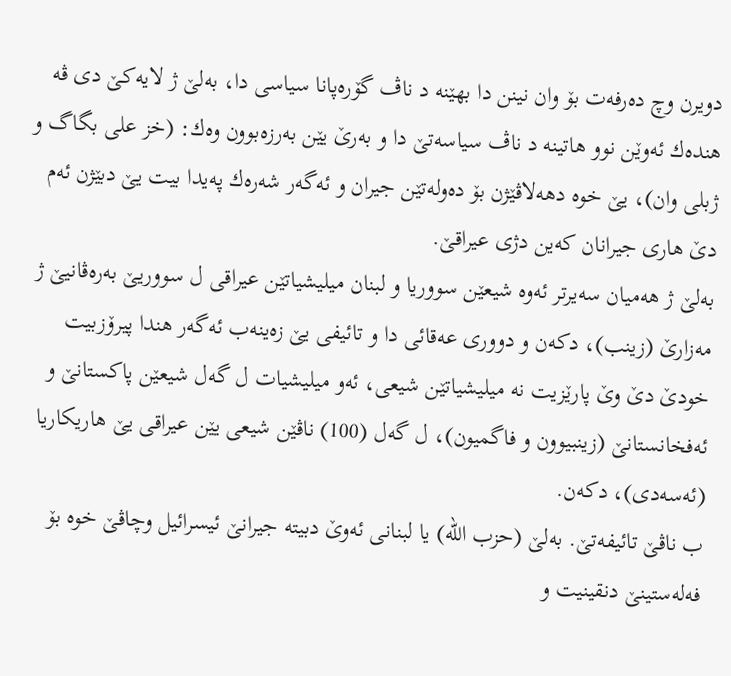دویرن وچ ده‌رفه‌ت بۆ وان نینن دا بهێنه‌ د ناڤ گۆره‌پانا سیاسى دا، به‌لێ ژ لایه‌كێ دى ڤه‌ هنده‌ك ئه‌وێن نوو هاتینه‌ د ناڤ سیاسه‌تێ دا و به‌رێ یێن به‌رزه‌بوون وه‌ك: (خز علی بگاگ و ژبلى وان)، یێ خوه‌ دهه‌لاڤێژن بۆ ده‌وله‌تێن جیران و ئه‌گه‌ر شه‌ره‌ك په‌یدا بیت یێ دبێژن ئه‌م دێ هارى جیرانان كه‌ین دژى عیراقێ.
به‌لێ ژ هه‌میان سه‌یرتر ئه‌وه‌ شیعێن سووریا و لبنان میلیشیاتێن عیراقى ل سووریێ به‌ره‌ڤانیێ ژ مه‌زارێ (زینب)، دكه‌ن و دوورى عه‌قائی دا و تائیفى یێ زه‌ینه‌ب ئه‌گه‌ر هندا پیرۆزبیت خودێ دێ وێ پارێزیت نه‌ میلیشیاتێن شیعى، ئه‌و میلیشیات ل گه‌ل شیعێن پاكستانێ و ئه‌فخانستانێ (زینبیوون و فاگمیون)، ل گه‌ل (100) ناڤێن شیعى یێن عیراقى یێ هاریكاریا (ئه‌سه‌دى)، دكه‌ن.
ب ناڤێ تائیفه‌تێ. به‌لێ (حزب الله) یا لبنانى ئه‌وێ دبیته‌ جیرانێ ئیسرائیل وچاڤێ خوه‌ بۆ فه‌له‌ستینێ دنقینیت و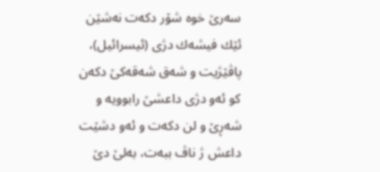سه‌رێ خوه‌ شۆر دكه‌ت نه‌شێن ئێك فیشه‌ك دژى (ئیسرائیل)، پاڤێژیت و شه‌ق شه‌قه‌كێ دكه‌ن كو ئه‌و دژى داعشێ رابوویه‌ و شه‌ڕێ و لن دكه‌ت و ئه‌و دشێت داعش ژ ناڤ ببه‌ت، به‌لێ دێ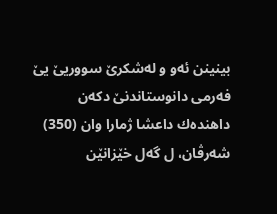بینینن ئه‌و و له‌شكرێ سووریێ یێ فه‌رمى دانوستاندنێ دكه‌ن داهنده‌ك داعشا ژمارا وان (350) شه‌رڤان، ل گه‌ل خێزانێن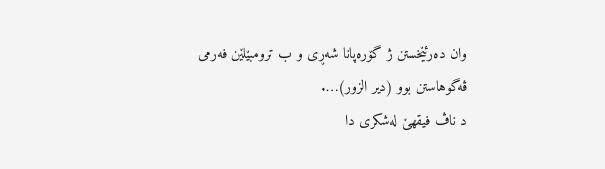وان ده‌رئێخستن ژ گۆره‌پانا شه‌ڕى و ب ترومبێلێن فه‌رمى ڤه‌گوهاستن بوو (دیر الزور)….
د ناڤ فیقهێ له‌شكرى دا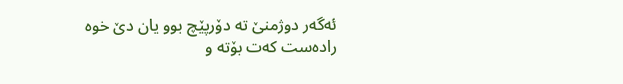ئه‌گه‌ر دوژمنێ ته‌ دۆرپێچ بوو یان دێ خوه‌ راده‌ست كه‌ت بۆته‌ و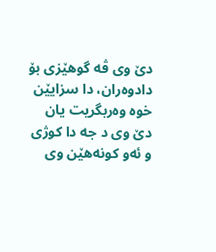دێ وى ڤه‌ گوهێزى بۆ دادوه‌ران، دا سزایێن خوه‌ وه‌ربگریت یان دێ وى د جه دا كوژى و ئه‌و كونه‌هێن وى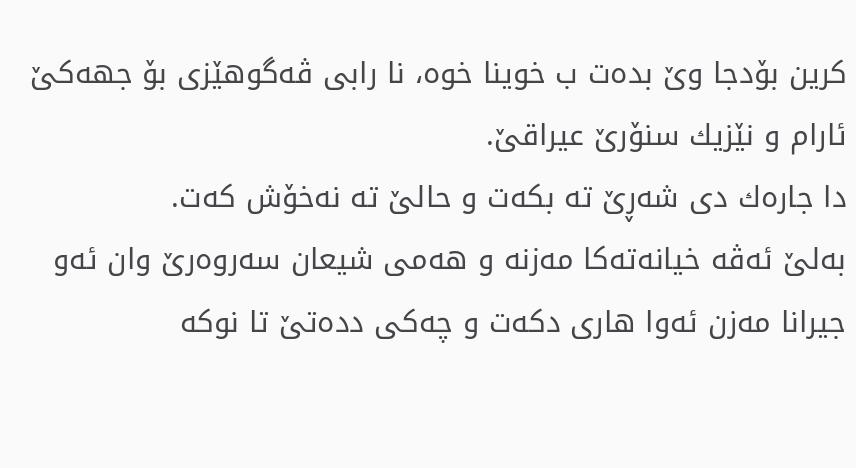كرین بۆدجا وێ بده‌ت ب خوینا خوه‌، نا رابى ڤه‌گوهێزى بۆ جهه‌كێ ئارام و نێزیك سنۆرێ عیراقێ.
دا جاره‌ك دى شه‌ڕێ ته‌ بكه‌ت و حالێ ته‌ نه‌خۆش كه‌ت.
به‌لێ ئه‌ڤه‌ خیانه‌ته‌كا مه‌زنه‌ و هه‌مى شیعان سه‌روه‌رێ وان ئه‌و جیرانا مه‌زن ئه‌وا هارى دكه‌ت و چه‌كى دده‌تێ تا نوكه‌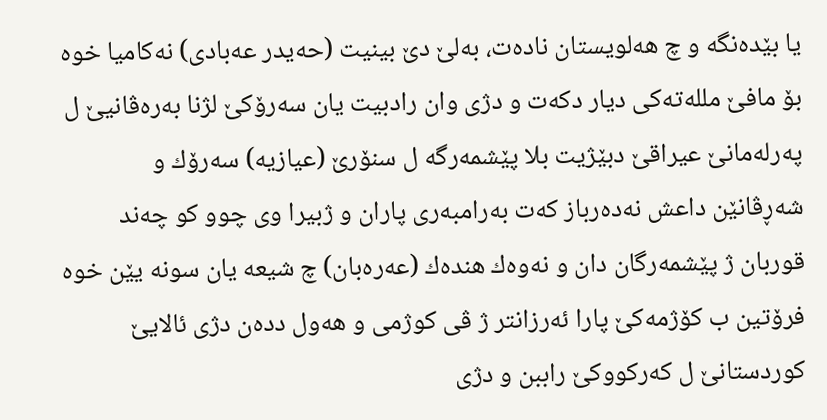یا بێده‌نگه‌ و چ هه‌لویستان ناده‌ت، به‌لێ دێ بینیت (حه‌یدر عه‌بادى) نه‌كامیا خوه‌ بۆ مافێ ملله‌ته‌كى دیار دكه‌ت و دژى وان رادبیت یان سه‌رۆكێ لژنا به‌ره‌ڤانیێ ل په‌رله‌مانێ عیراقێ دبێژیت بلا پێشمه‌رگه‌ ل سنۆرێ (عیازیه‌) سه‌رۆك و شه‌ڕڤانێن داعش نه‌ده‌رباز كه‌ت به‌رامبه‌رى پاران و ژبیرا وى چوو كو چه‌ند قوربان ژ پێشمه‌رگان دان و نه‌وه‌ك هنده‌ك (عه‌ره‌بان) چ شیعه‌ یان سونه‌ یێن خوه‌ فرۆتین ب كۆژمه‌كێ پارا ئه‌رزانتر ژ ڤى كوژمى و هه‌ول دده‌ن دژى ئالایێ كوردستانێ ل كه‌ركووكێ راببن و دژى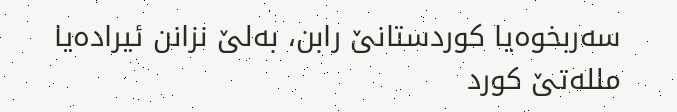سه‌ربخوه‌یا كوردستانێ رابن، به‌لێ نزانن ئیراده‌یا ملله‌تێ كورد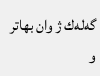گه‌له‌ك ژ وان بهاتر و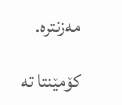مه‌زنتره‌.

کۆمێنتا تە